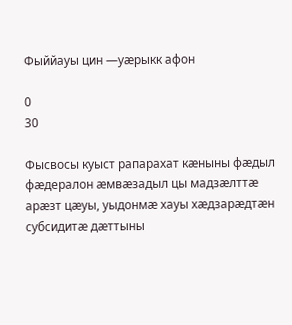Фыййауы цин —уæрыкк афон

0
30

Фысвосы куыст рапарахат кæныны фæдыл фæдералон æмвæзадыл цы мадзæлттæ арæзт цæуы, уыдонмæ хауы хæдзарæдтæн субсидитæ дæттыны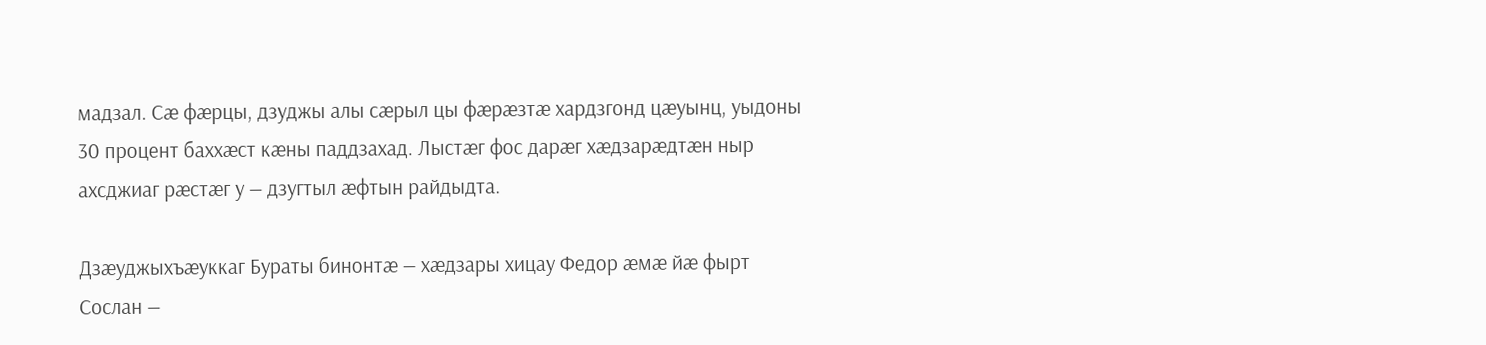мадзал. Сæ фæрцы, дзуджы алы сæрыл цы фæрæзтæ хардзгонд цæуынц, уыдоны 30 процент баххæст кæны паддзахад. Лыстæг фос дарæг хæдзарæдтæн ныр ахсджиаг рæстæг у — дзугтыл æфтын райдыдта.

Дзæуджыхъæуккаг Бураты бинонтæ — хæдзары хицау Федор æмæ йæ фырт Сослан —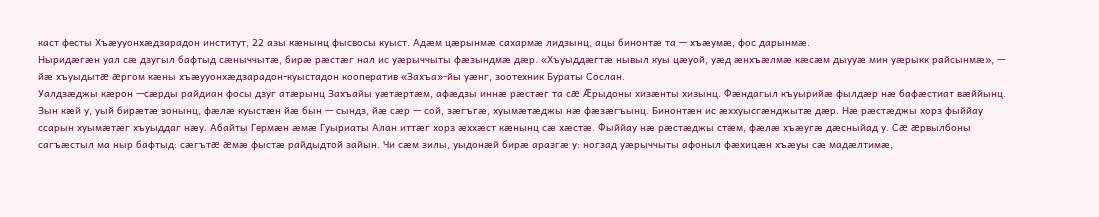каст фесты Хъæууонхæдзарадон институт, 22 азы кæнынц фысвосы куыст. Адæм цæрынмæ сахармæ лидзынц, ацы бинонтæ та — хъæумæ, фос дарынмæ.
Ныридæгæн уал сæ дзугыл бафтыд сæныччытæ, бирæ рæстæг нал ис уæрыччыты фæзындмæ дæр. «Хъуыддæгтæ нывыл куы цæуой, уæд æнхъæлмæ кæсæм дыууæ мин уæрыкк райсынмæ», — йæ хъуыдытæ æргом кæны хъæууонхæдзарадон-куыстадон кооператив «Захъа»-йы уæнг, зоотехник Бураты Сослан.
Уалдзæджы кæрон —сæрды райдиан фосы дзуг атæрынц Захъайы уæтæртæм, афæдзы иннæ рæстæг та сæ Æрыдоны хизæнты хизынц. Фæндагыл къуырийæ фылдæр нæ бафæстиат вæййынц. Зын кæй у, уый бирæтæ зонынц, фæлæ куыстæн йæ бын — сындз, йæ сæр — сой, зæгъгæ, хуымæтæджы нæ фæзæгъынц. Бинонтæн ис æххуысгæнджытæ дæр. Нæ рæстæджы хорз фыййау ссарын хуымæтæг хъуыддаг нæу. Абайты Гермæн æмæ Гуыриаты Алан иттæг хорз æххæст кæнынц сæ хæстæ. Фыййау нæ рæстæджы стæм, фæлæ хъæугæ дæсныйад у. Сæ æрвылбоны сагъæстыл ма ныр бафтыд: сæгътæ æмæ фыстæ райдыдтой зайын. Чи сæм зилы, уыдонæй бирæ аразгæ у: ногзад уæрыччыты афоныл фæхицæн хъæуы сæ мадæлтимæ,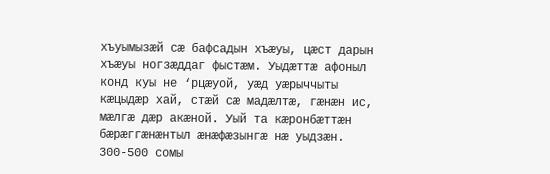хъуымызæй сæ бафсадын хъæуы, цæст дарын хъæуы ногзæддаг фыстæм. Уыдæттæ афоныл конд куы не ‘рцæуой, уæд уæрыччыты кæцыдæр хай, стæй сæ мадæлтæ, гæнæн ис, мæлгæ дæр акæной. Уый та кæронбæттæн бæрæггæнæнтыл æнæфæзынгæ нæ уыдзæн.
300-500 сомы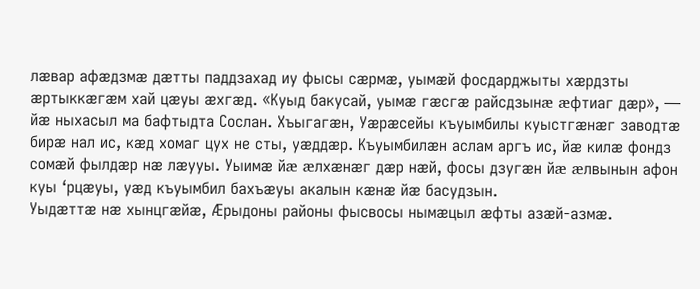лæвар афæдзмæ дæтты паддзахад иу фысы сæрмæ, уымæй фосдарджыты хæрдзты æртыккæгæм хай цæуы æхгæд. «Куыд бакусай, уымæ гæсгæ райсдзынæ æфтиаг дæр», — йæ ныхасыл ма бафтыдта Сослан. Хъыгагæн, Уæрæсейы къуымбилы куыстгæнæг заводтæ бирæ нал ис, кæд хомаг цух не сты, уæддæр. Къуымбилæн аслам аргъ ис, йæ килæ фондз сомæй фылдæр нæ лæууы. Уыимæ йæ æлхæнæг дæр нæй, фосы дзугæн йæ æлвынын афон куы ‘рцæуы, уæд къуымбил бахъæуы акалын кæнæ йæ басудзын.
Уыдæттæ нæ хынцгæйæ, Æрыдоны районы фысвосы нымæцыл æфты азæй-азмæ.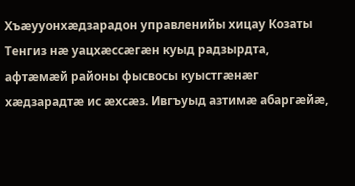Хъæууонхæдзарадон управленийы хицау Козаты Тенгиз нæ уацхæссæгæн куыд радзырдта, афтæмæй районы фысвосы куыстгæнæг хæдзарадтæ ис æхсæз. Ивгъуыд азтимæ абаргæйæ,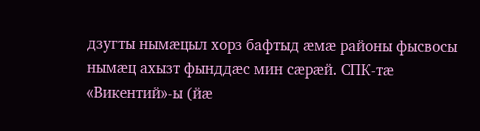дзугты нымæцыл хорз бафтыд æмæ районы фысвосы нымæц ахызт фынддæс мин сæрæй. СПК-тæ «Викентий»-ы (йæ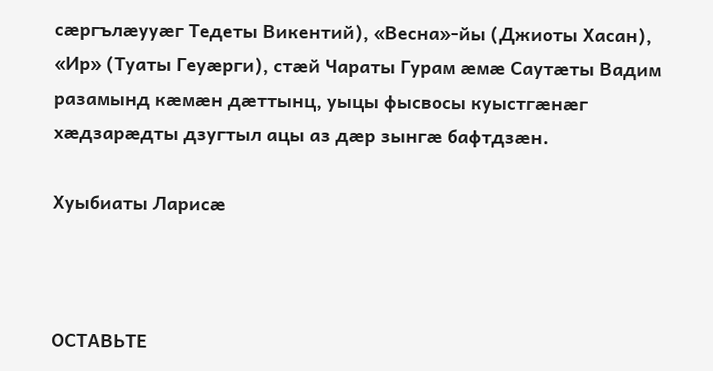сæргълæууæг Тедеты Викентий), «Весна»-йы (Джиоты Хасан), «Ир» (Туаты Геуæрги), стæй Чараты Гурам æмæ Саутæты Вадим разамынд кæмæн дæттынц, уыцы фысвосы куыстгæнæг хæдзарæдты дзугтыл ацы аз дæр зынгæ бафтдзæн.

Хуыбиаты Ларисæ



ОСТАВЬТЕ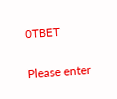ОТВЕТ

Please enter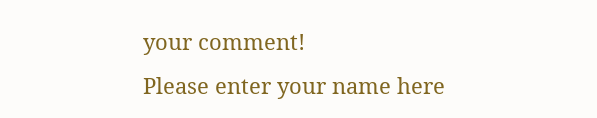your comment!
Please enter your name here